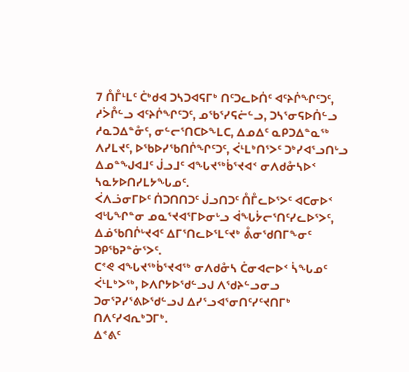7 ᑍᒤᒻᒪᑦ ᑖᒃᑯᐊ ᑐᓴᑐᐊᕋᒥᒃ ᑎᑦᑐᓚᐅᑏᑦ ᐊᑦᔨᒌᖏᑦᑐᑦ, ᓱᐴᒊᓪᓗ ᐊᑦᔨᒌᖏᑦᑐᑦ, ᓄᖃᕐᓯᕋᓖᓪᓗ, ᑐᓴᕐᓂᕋᐅᑏᓪᓗ ᓱᓇᑐᐃᓐᓁᑦ, ᓂᓪᓕᕐᑎᑕᐅᖕᒪᑕ, ᐃᓄᐃᑦ ᓇᑭᑐᐃᓐᓇᖅ ᐱᓯᒪᔪᑦ, ᐅᖃᐅᓯᖃᑎᒌᖏᑦᑐᑦ, ᐹᒻᒪᒃᑎᕐᐳᑦ ᑐᒃᓯᐊᕐᓗᑎᒡᓗ ᐃᓄᓐᖑᐊᒧᑦ ᒎᓗᒧᑦ ᐊᖓᔪᖅᑳᕐᔪᐊᑉ ᓂᐱᑯᓁᓴᐅᑉ ᓴᓇᔭᐅᑎᓯᒪᔭᖓᓄᑦ.
ᐹᐱᓘᓂᒥᐅᑦ ᑏᑐᑎᑎᑐᑦ ᒎᓗᑎᑐᑦ ᑍᒤᓚᐅᕐᐳᑦ ᐊᑕᓂᐅᑉ ᐊᒡᒐᖏᓐᓂ ᓄᓇᕐᔪᐊᕐᒥᐅᓂᒡᓗ ᐋᖓᔮᓕᕐᑎᑦᓯᓚᐅᕐᐳᑦ, ᐃᓅᖃᑎᒌᒡᔪᐊᑦ ᐃᒥᕐᑎᓚᐅᕐᒪᑦᔪᒃ ᕔᓂᖁᑎᒥᖕᓂᑦ ᑐᑭᖃᕈᓐᓃᕐᐳᑦ.
ᑕᕝᕙ ᐊᖓᔪᖅᑳᕐᔪᐊᖅ ᓂᐱᑯᓁᓴ ᑖᓂᐊᓕᐅᑉ ᓵᖓᓄᑦ ᐹᒻᒪᒃᐳᖅ, ᐅᐱᒋᔭᐅᖁᓪᓗᒍ ᐱᖁᔨᓪᓗᓂᓗ ᑐᓂᕐᕈᓯᕐᕕᐅᖁᓪᓗᒍ ᐃᓯᕐᓗᐊᕐᓂᑎᑦᓯᑦᔪᑎᒥᒃ ᑎᐱᑦᓯᐊᕆᒃᑐᒥᒃ.
ᐃᕝᕕᑦ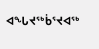ᐊᖓᔪᖅᑳᕐᔪᐊᖅ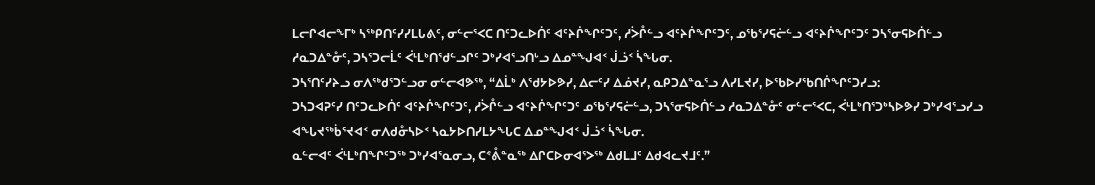ᒪᓕᒋᐊᓕᖕᒥᒃ ᓴᖅᑭᑎᑦᓯᓯᒪᒐᕕᑦ, ᓂᓪᓕᕐᐸᑕ ᑎᑦᑐᓚᐅᑏᑦ ᐊᑦᔨᒌᖏᑦᑐᑦ, ᓱᐴᒊᓪᓗ ᐊᑦᔨᒌᖏᑦᑐᑦ, ᓄᖃᕐᓯᕋᓖᓪᓗ ᐊᑦᔨᒌᖏᑦᑐᑦ ᑐᓴᕐᓂᕋᐅᑏᓪᓗ ᓱᓇᑐᐃᓐᓁᑦ, ᑐᓴᕐᑐᓕᒫᑦ ᐹᒻᒪᒃᑎᖁᓪᓗᒋᑦ ᑐᒃᓯᐊᕐᓗᑎᒡᓗ ᐃᓄᓐᖑᐊᑉ ᒎᓘᑉ ᓵᖓᓂ.
ᑐᓴᕐᑎᑦᓯᔨᓗ ᓂᐱᖅᑯᕐᑐᓪᓗᓂ ᓂᓪᓕᐊᕗᖅ, “ᐃᒫᒃ ᐱᖁᔭᐅᕗᓯ, ᐃᓕᑦᓯ ᐃᓅᔪᓯ, ᓇᑭᑐᐃᓐᓇᕐᓗ ᐱᓯᒪᔪᓯ, ᐅᖃᐅᓯᖃᑎᒌᖏᑦᑐᓯᓗ:
ᑐᓴᑐᐊᕈᑦᓯ ᑎᑦᑐᓚᐅᑏᑦ ᐊᑦᔨᒌᖏᑦᑐᑦ, ᓱᐴᒊᓪᓗ ᐊᑦᔨᒌᖏᑦᑐᑦ ᓄᖃᕐᓯᕋᓖᓪᓗ, ᑐᓴᕐᓂᕋᐅᑏᓪᓗ ᓱᓇᑐᐃᓐᓁᑦ ᓂᓪᓕᕐᐸᑕ, ᐹᒻᒪᒃᑎᕐᑐᒃᓴᐅᕗᓯ ᑐᒃᓯᐊᕐᓗᓯᓗ ᐊᖓᔪᖅᑳᕐᔪᐊᑉ ᓂᐱᑯᓁᓴᐅᑉ ᓴᓇᔭᐅᑎᓯᒪᔭᖓᑕ ᐃᓄᓐᖑᐊᑉ ᒎᓘᑉ ᓵᖓᓂ.
ᓇᓪᓕᐊᑦ ᐹᒻᒪᒃᑎᖏᑦᑐᖅ ᑐᒃᓯᐊᕐᓇᓂᓗ, ᑕᕝᕔᓐᓇᖅ ᐃᒋᑕᐅᓂᐊᕐᐳᖅ ᐃᑯᒪᒧᑦ ᐃᑯᐊᓚᔪᒧᑦ.”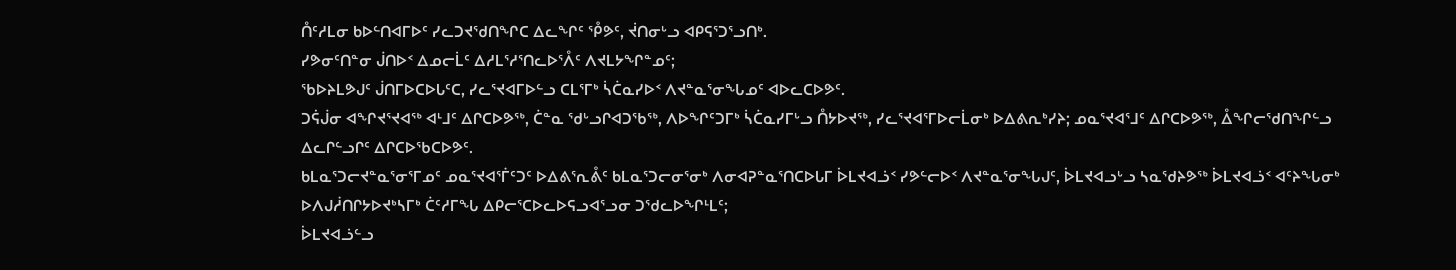ᑍᑦᓱᒪᓂ ᑲᐅᓪᑎᐊᒥᐅᑦ ᓯᓚᑐᔪᖁᑎᖏᑕ ᐃᓚᖏᑦ ᕾᕗᑦ, ᔫᑎᓂᒡᓗ ᐊᑭᕋᕐᑐᕐᓗᑎᒃ.
ᓯᕗᓂᑦᑎᓐᓂ ᒎᑎᐅᑉ ᐃᓄᓕᒫᑦ ᐃᓱᒪᕐᓱᕐᑎᓚᐅᕐᐰᑦ ᐱᔪᒪᔭᖏᓐᓄᑦ;
ᖃᐅᔨᒪᕗᒍᑦ ᒎᑎᒥᐅᑕᐅᒐᑦᑕ, ᓯᓚᕐᔪᐊᒥᐅᓪᓗ ᑕᒪᕐᒥᒃ ᓵᑖᓇᓯᐅᑉ ᐱᔪᓐᓇᕐᓂᖓᓄᑦ ᐊᐅᓚᑕᐅᕗᑦ.
ᑐᕌᒎᓂ ᐊᖏᔪᕐᔪᐊᖅ ᐊᒻᒧᑦ ᐃᒋᑕᐅᕗᖅ, ᑖᓐᓇ ᖁᒡᓗᒋᐊᑐᖃᖅ, ᐱᐅᖏᑦᑐᒥᒃ ᓵᑖᓇᓯᒥᒡᓗ ᑍᔭᐅᔪᖅ, ᓯᓚᕐᔪᐊᕐᒥᐅᓕᒫᓂᒃ ᐅᐃᕕᕆᒃᓯᔨ; ᓄᓇᕐᔪᐊᕐᒧᑦ ᐃᒋᑕᐅᕗᖅ, ᐂᖏᓕᖁᑎᖏᓪᓗ ᐃᓚᒋᓪᓗᒋᑦ ᐃᒋᑕᐅᖃᑕᐅᕗᑦ.
ᑲᒪᓇᕐᑐᓕᔪᓐᓇᕐᓂᕐᒥᓄᑦ ᓄᓇᕐᔪᐊᕐᒦᑦᑐᑦ ᐅᐃᕕᕐᕆᕔᑦ ᑲᒪᓇᕐᑐᓕᓂᕐᓂᒃ ᐱᓂᐊᕈᓐᓇᕐᑎᑕᐅᒐᒥ ᐆᒪᔪᐊᓘᑉ ᓯᕗᓪᓕᐅᑉ ᐱᔪᓐᓇᕐᓂᖓᒍᑦ, ᐆᒪᔪᐊᓗᒡᓗ ᓴᓇᖁᔨᕗᖅ ᐆᒪᔪᐊᓘᑉ ᐊᑦᔨᖓᓂᒃ ᐅᐱᒍᓲᑎᒋᔭᐅᔪᒃᓴᒥᒃ ᑖᑦᓱᒥᖓ ᐃᑭᓕᕐᑕᐅᓚᐅᕋᓗᐊᕐᓗᓂ ᑐᖁᓚᐅᖏᒻᒪᑦ;
ᐆᒪᔪᐊᓘᓪᓗ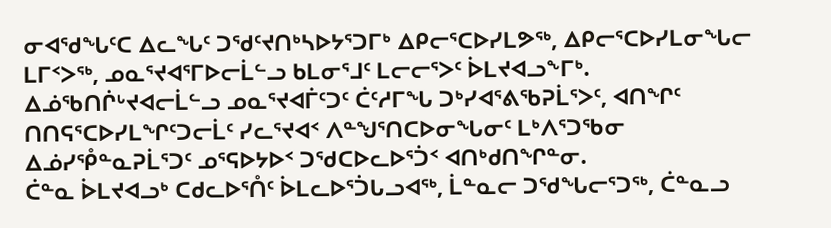ᓂᐊᖁᖓᑦᑕ ᐃᓚᖓᑦ ᑐᖁᑦᔪᑎᒃᓴᐅᔭᕐᑐᒥᒃ ᐃᑭᓕᕐᑕᐅᓯᒪᕗᖅ, ᐃᑭᓕᕐᑕᐅᓯᒪᓂᖓᓕ ᒪᒥᑉᐳᖅ, ᓄᓇᕐᔪᐊᕐᒥᐅᓕᒫᓪᓗ ᑲᒪᓂᕐᒧᑦ ᒪᓕᓕᕐᐳᑦ ᐆᒪᔪᐊᓗᖕᒥᒃ.
ᐃᓅᖃᑎᒌᒡᔪᐊᓕᒫᓪᓗ ᓄᓇᕐᔪᐊᒦᑦᑐᑦ ᑖᑦᓱᒥᖓ ᑐᒃᓯᐊᕐᕕᖃᕈᒫᕐᐳᑦ, ᐊᑎᖏᑦ ᑎᑎᕋᕐᑕᐅᓯᒪᖏᑦᑐᓕᒫᑦ ᓯᓚᕐᔪᐊᑉ ᐱᓐᖑᕐᑎᑕᐅᓂᖓᓂᑦ ᒪᒃᐱᕐᑐᖃᓂ ᐃᓅᓯᕾᓐᓇᕈᒫᕐᑐᑦ ᓄᕐᕋᐅᔭᐅᑉ ᑐᖁᑕᐅᓚᐅᕐᑑᑉ ᐊᑎᒃᑯᑎᖏᓐᓂ.
ᑖᓐᓇ ᐆᒪᔪᐊᓗᒃ ᑕᑯᓚᐅᕐᑍᑦ ᐆᒪᓚᐅᕐᑑᒐᓗᐊᖅ, ᒫᓐᓇᓕ ᑐᖁᖓᓕᕐᑐᖅ, ᑖᓐᓇᓗ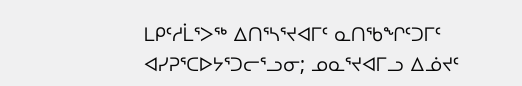ᒪᑭᑦᓱᒫᕐᐳᖅ ᐃᑎᕐᓴᕐᔪᐊᒥᑦ ᓇᑎᖃᖏᑦᑐᒥᑦ ᐊᓯᕈᕐᑕᐅᔭᕐᑐᓕᕐᓗᓂ; ᓄᓇᕐᔪᐊᒥᓗ ᐃᓅᔪᑦ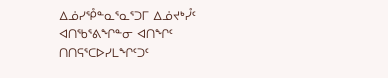ᐃᓅᓯᕾᓐᓇᕐᓇᕐᑐᒥ ᐃᓅᔪᒃᓮᑦ ᐊᑎᖃᕐᕕᖏᓐᓂ ᐊᑎᖏᑦ ᑎᑎᕋᕐᑕᐅᓯᒪᖏᑦᑐᑦ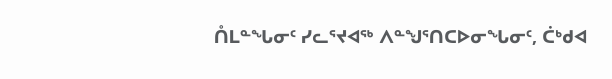ᑍᒪᓐᖓᓂᑦ ᓯᓚᕐᔪᐊᖅ ᐱᓐᖑᕐᑎᑕᐅᓂᖓᓂᑦ, ᑖᒃᑯᐊ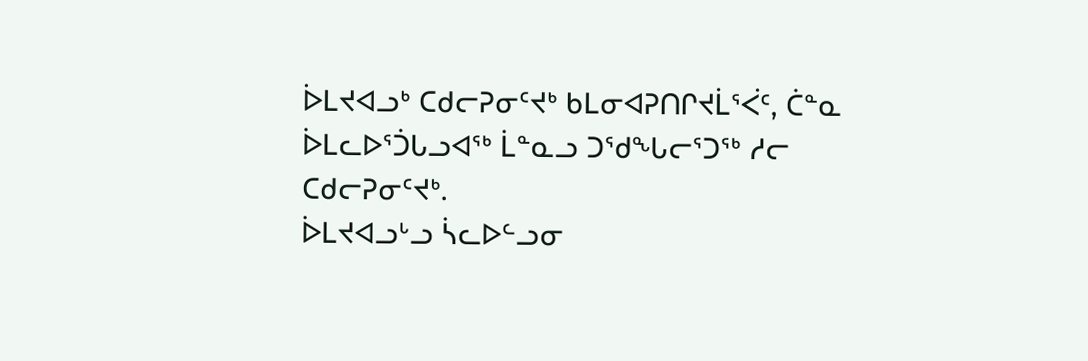ᐆᒪᔪᐊᓗᒃ ᑕᑯᓕᕈᓂᑦᔪᒃ ᑲᒪᓂᐊᕈᑎᒋᔪᒫᕐᐹᑦ, ᑖᓐᓇ ᐆᒪᓚᐅᕐᑑᒐᓗᐊᖅ ᒫᓐᓇᓗ ᑐᖁᖓᓕᕐᑐᖅ ᓱᓕ ᑕᑯᓕᕈᓂᑦᔪᒃ.
ᐆᒪᔪᐊᓗᒡᓗ ᓵᓚᐅᓪᓗᓂ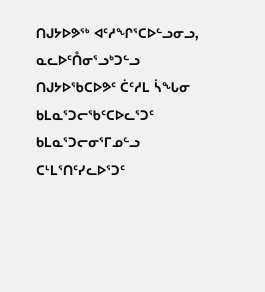ᑎᒍᔭᐅᕗᖅ ᐊᑦᓱᖏᕐᑕᐅᓪᓗᓂᓗ, ᓇᓚᐅᑦᑍᓂᕐᓗᒃᑐᓪᓗ ᑎᒍᔭᐅᖃᑕᐅᕗᑦ ᑖᑦᓱᒪ ᓵᖓᓂ ᑲᒪᓇᕐᑐᓕᖃᑦᑕᐅᓚᕐᑐᑦ ᑲᒪᓇᕐᑐᓕᓂᕐᒥᓄᓪᓗ ᑕᒻᒪᕐᑎᑦᓯᓚᐅᕐᑐᑦ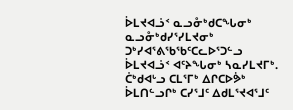ᐆᒪᔪᐊᓘᑉ ᓇᓗᓁᒃᑯᑕᖓᓂᒃ ᓇᓗᓁᒃᑯᓯᕐᓯᒪᔪᓂᒃ ᑐᒃᓯᐊᕐᕕᖃᖃᑦᑕᓚᐅᕐᑐᓪᓗ ᐆᒪᔪᐊᓘᑉ ᐊᑦᔨᖓᓂᒃ ᓴᓇᓯᒪᔪᒥᒃ. ᑖᒃᑯᐊᒡᓗ ᑕᒪᕐᒥᒃ ᐃᒋᑕᐅᕘᒃ ᐆᒪᑎᓪᓗᒋᒃ ᑕᓯᕐᒧᑦ ᐃᑯᒪᕐᔪᐊᕐᒧᑦ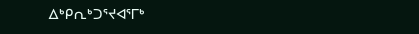ᐃᒃᑭᕆᒃᑐᕐᔪᐊᕐᒥᒃ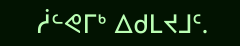ᓲᓪᕙᒥᒃ ᐃᑯᒪᔪᒧᑦ.